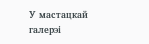У мастацкай галерэі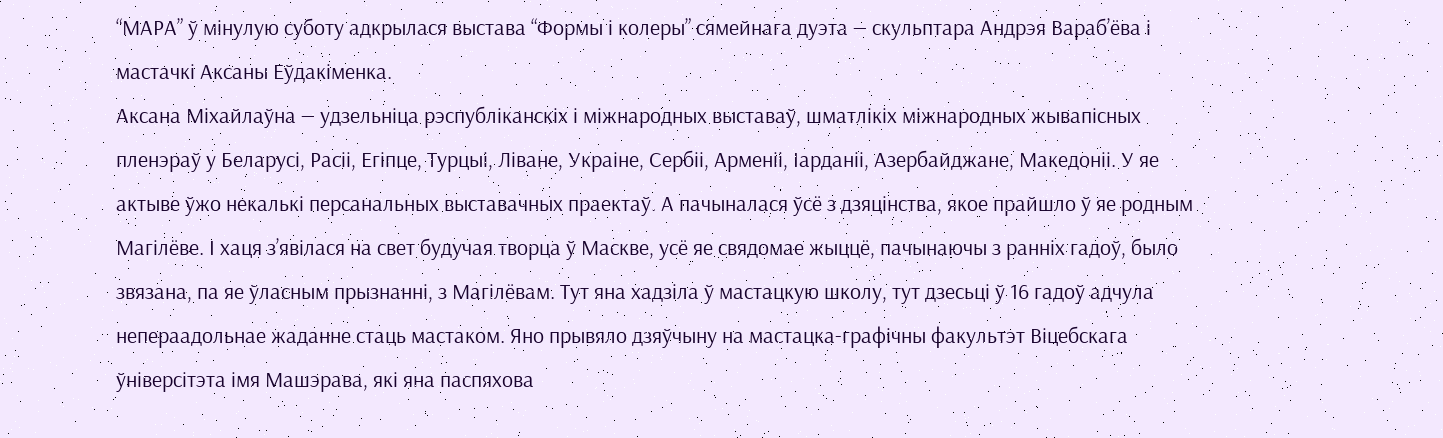“МАРА” ў мінулую суботу адкрылася выстава “Формы і колеры” сямейнага дуэта — скульптара Андрэя Вараб’ёва і мастачкі Аксаны Еўдакіменка.
Аксана Міхайлаўна — удзельніца рэспубліканскіх і міжнародных выставаў, шматлікіх міжнародных жывапісных пленэраў у Беларусі, Расіі, Егіпце, Турцыі, Ліване, Украіне, Сербіі, Арменіі, Іарданіі, Азербайджане, Македоніі. У яе актыве ўжо некалькі персанальных выставачных праектаў. А пачыналася ўсё з дзяцінства, якое прайшло ў яе родным Магілёве. І хаця з’явілася на свет будучая творца ў Маскве, усё яе свядомае жыццё, пачынаючы з ранніх гадоў, было звязана, па яе ўласным прызнанні, з Магілёвам. Тут яна хадзіла ў мастацкую школу, тут дзесьці ў 16 гадоў адчула непераадольнае жаданне стаць мастаком. Яно прывяло дзяўчыну на мастацка-графічны факультэт Віцебскага ўніверсітэта імя Машэрава, які яна паспяхова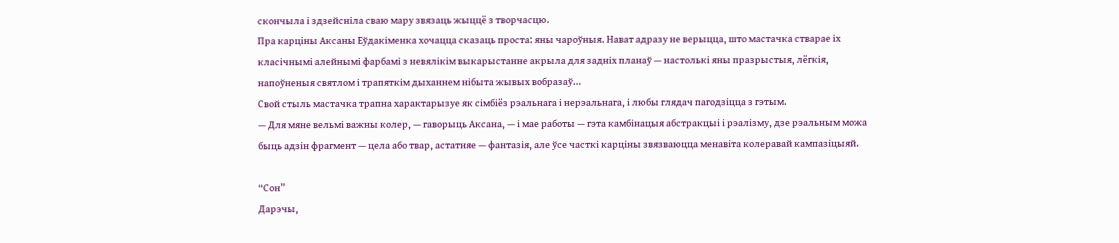скончыла і здзейсніла сваю мару звязаць жыццё з творчасцю.
Пра карціны Аксаны Еўдакіменка хочацца сказаць проста: яны чароўныя. Нават адразу не верыцца, што мастачка стварае іх класічнымі алейнымі фарбамі з невялікім выкарыстанне акрыла для задніх планаў — настолькі яны празрыстыя, лёгкія, напоўненыя святлом і трапяткім дыханнем нібыта жывых вобразаў…
Свой стыль мастачка трапна характарызуе як сімбіёз рэальнага і нерэальнага, і любы глядач пагодзіцца з гэтым.
— Для мяне вельмі важны колер, — гаворыць Аксана, — і мае работы — гэта камбінацыя абстракцыі і рэалізму, дзе рэальным можа быць адзін фрагмент — цела або твар, астатняе — фантазія, але ўсе часткі карціны звязваюцца менавіта колеравай кампазіцыяй.

“Сон”
Дарэчы,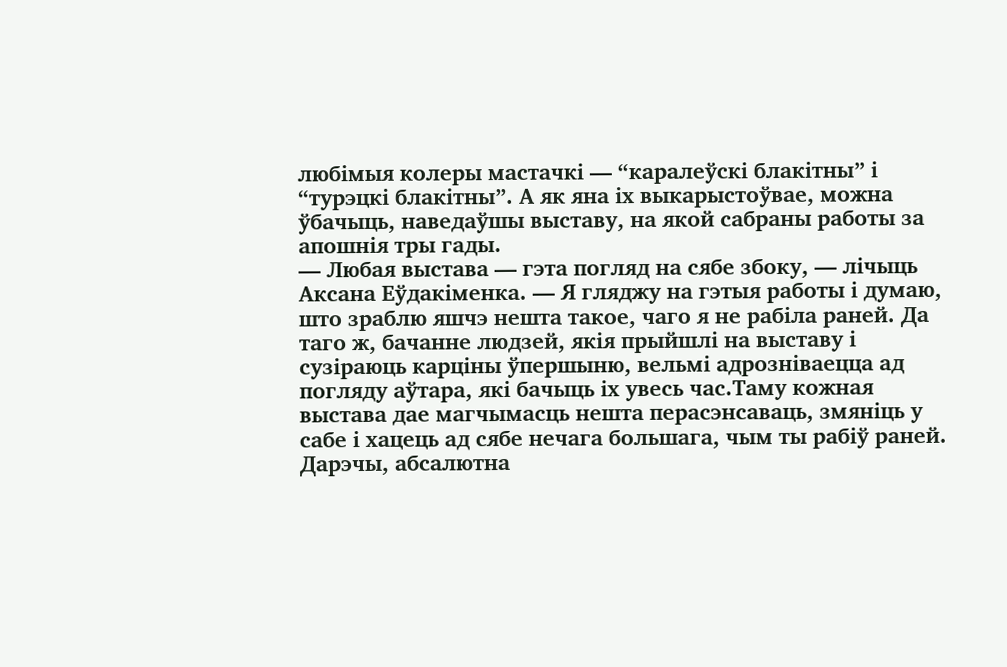любімыя колеры мастачкі — “каралеўскі блакітны” і “турэцкі блакітны”. А як яна іх выкарыстоўвае, можна ўбачыць, наведаўшы выставу, на якой сабраны работы за апошнія тры гады.
— Любая выстава — гэта погляд на сябе збоку, — лічыць Аксана Еўдакіменка. — Я гляджу на гэтыя работы і думаю, што зраблю яшчэ нешта такое, чаго я не рабіла раней. Да таго ж, бачанне людзей, якія прыйшлі на выставу і сузіраюць карціны ўпершыню, вельмі адрозніваецца ад погляду аўтара, які бачыць іх увесь час.Таму кожная выстава дае магчымасць нешта перасэнсаваць, змяніць у сабе і хацець ад сябе нечага большага, чым ты рабіў раней.
Дарэчы, абсалютна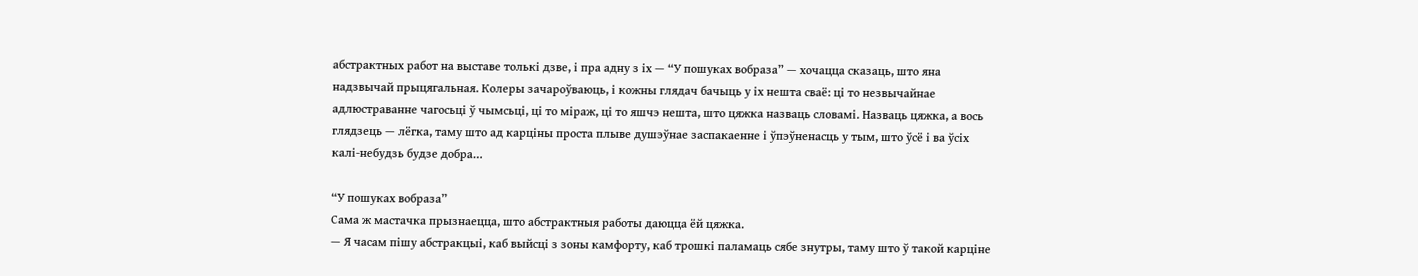абстрактных работ на выставе толькі дзве, і пра адну з іх — “У пошуках вобраза” — хочацца сказаць, што яна надзвычай прыцягальная. Колеры зачароўваюць, і кожны глядач бачыць у іх нешта сваё: ці то незвычайнае адлюстраванне чагосьці ў чымсьці, ці то міраж, ці то яшчэ нешта, што цяжка назваць словамі. Назваць цяжка, а вось глядзець — лёгка, таму што ад карціны проста плыве душэўнае заспакаенне і ўпэўненасць у тым, што ўсё і ва ўсіх калі-небудзь будзе добра…

“У пошуках вобраза”
Сама ж мастачка прызнаецца, што абстрактныя работы даюцца ёй цяжка.
— Я часам пішу абстракцыі, каб выйсці з зоны камфорту, каб трошкі паламаць сябе знутры, таму што ў такой карціне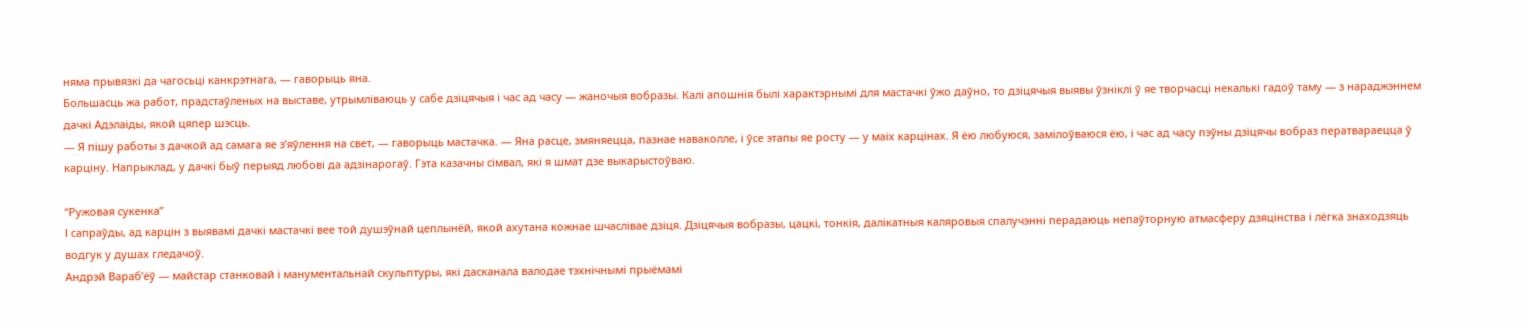няма прывязкі да чагосьці канкрэтнага, — гаворыць яна.
Большасць жа работ, прадстаўленых на выставе, утрымліваюць у сабе дзіцячыя і час ад часу — жаночыя вобразы. Калі апошнія былі характэрнымі для мастачкі ўжо даўно, то дзіцячыя выявы ўзніклі ў яе творчасці некалькі гадоў таму — з нараджэннем дачкі Адэлаіды, якой цяпер шэсць.
— Я пішу работы з дачкой ад самага яе з’яўлення на свет, — гаворыць мастачка. — Яна расце, змяняецца, пазнае наваколле, і ўсе этапы яе росту — у маіх карцінах. Я ёю любуюся, замілоўваюся ёю, і час ад часу пэўны дзіцячы вобраз ператвараецца ў карціну. Напрыклад, у дачкі быў перыяд любові да адзінарогаў. Гэта казачны сімвал, які я шмат дзе выкарыстоўваю.

“Ружовая сукенка”
І сапраўды, ад карцін з выявамі дачкі мастачкі вее той душэўнай цеплынёй, якой ахутана кожнае шчаслівае дзіця. Дзіцячыя вобразы, цацкі, тонкія, далікатныя каляровыя спалучэнні перадаюць непаўторную атмасферу дзяцінства і лёгка знаходзяць водгук у душах гледачоў.
Андрэй Вараб’ёў — майстар станковай і манументальнай скульптуры, які дасканала валодае тэхнічнымі прыёмамі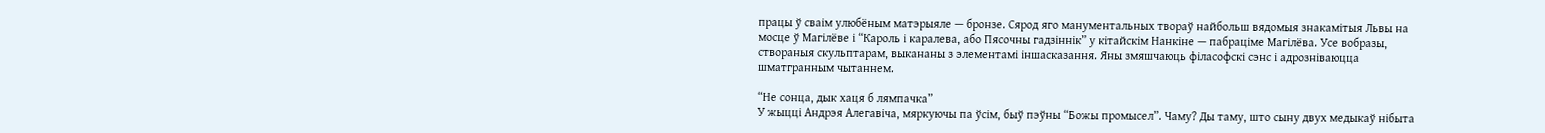працы ў сваім улюбёным матэрыяле — бронзе. Сярод яго манументальных твораў найбольш вядомыя знакамітыя Львы на мосце ў Магілёве і “Кароль і каралева, або Пясочны гадзіннік” у кітайскім Нанкіне — пабраціме Магілёва. Усе вобразы, створаныя скульптарам, выкананы з элементамі іншасказання. Яны змяшчаюць філасофскі сэнс і адрозніваюцца шматгранным чытаннем.

“Не сонца, дык хаця б лямпачка”
У жыцці Андрэя Алегавіча, мяркуючы па ўсім, быў пэўны “Божы промысел”. Чаму? Ды таму, што сыну двух медыкаў нібыта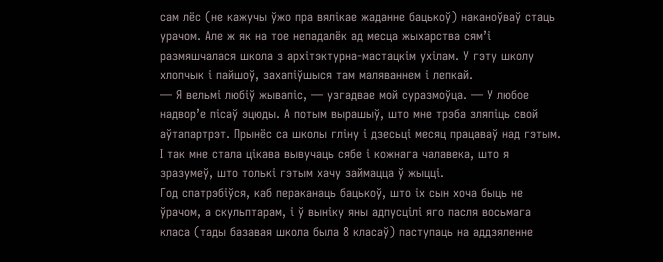сам лёс (не кажучы ўжо пра вялікае жаданне бацькоў) наканоўваў стаць урачом. Але ж як на тое непадалёк ад месца жыхарства сям’і размяшчалася школа з архітэктурна-мастацкім ухілам. У гэту школу хлопчык і пайшоў, захапіўшыся там маляваннем і лепкай.
— Я вельмі любіў жывапіс, — узгадвае мой суразмоўца. — У любое надвор’е пісаў эцюды. А потым вырашыў, што мне трэба зляпіць свой аўтапартрэт. Прынёс са школы гліну і дзесьці месяц працаваў над гэтым. І так мне стала цікава вывучаць сябе і кожнага чалавека, што я зразумеў, што толькі гэтым хачу займацца ў жыцці.
Год спатрэбіўся, каб пераканаць бацькоў, што іх сын хоча быць не ўрачом, а скульптарам, і ў выніку яны адпусцілі яго пасля восьмага класа (тады базавая школа была 8 класаў) паступаць на аддзяленне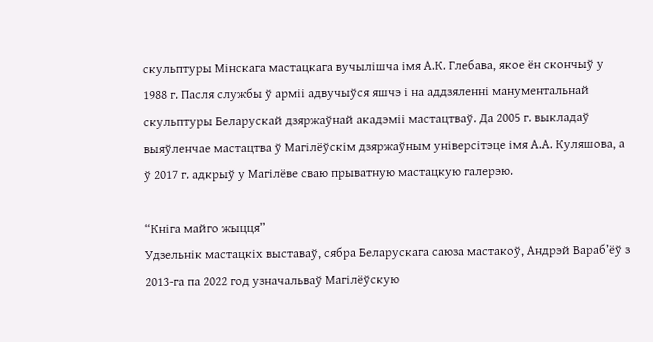скульптуры Мінскага мастацкага вучылішча імя А.К. Глебава, якое ён скончыў у 1988 г. Пасля службы ў арміі адвучыўся яшчэ і на аддзяленні манументальнай скульптуры Беларускай дзяржаўнай акадэміі мастацтваў. Да 2005 г. выкладаў выяўленчае мастацтва ў Магілёўскім дзяржаўным універсітэце імя А.А. Куляшова, а ў 2017 г. адкрыў у Магілёве сваю прыватную мастацкую галерэю.

“Кніга майго жыцця”
Удзельнік мастацкіх выставаў, сябра Беларускага саюза мастакоў, Андрэй Вараб’ёў з 2013-га па 2022 год узначальваў Магілёўскую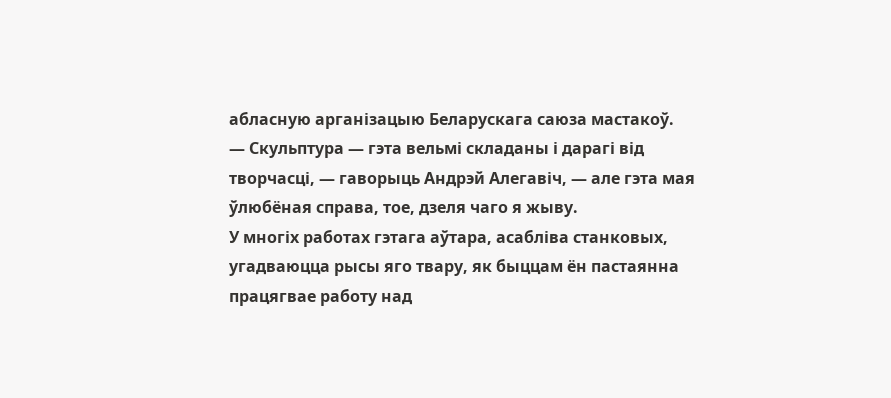абласную арганізацыю Беларускага саюза мастакоў.
— Скульптура — гэта вельмі складаны і дарагі від творчасці, — гаворыць Андрэй Алегавіч, — але гэта мая ўлюбёная справа, тое, дзеля чаго я жыву.
У многіх работах гэтага аўтара, асабліва станковых, угадваюцца рысы яго твару, як быццам ён пастаянна працягвае работу над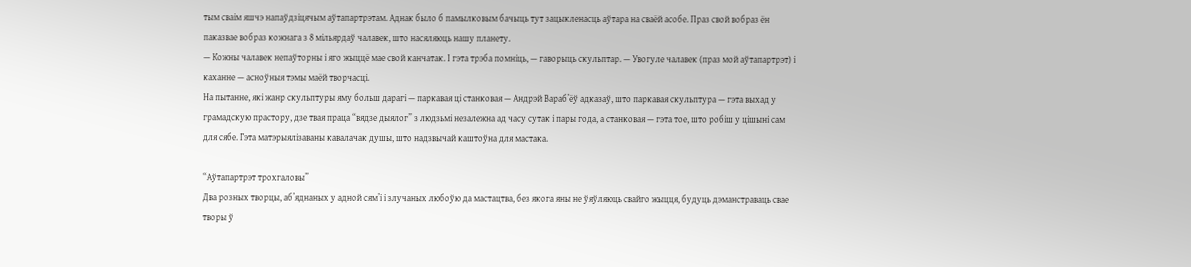тым сваім яшчэ напаўдзіцячым аўтапартрэтам. Аднак было б памылковым бачыць тут зацыкленасць аўтара на сваёй асобе. Праз свой вобраз ён паказвае вобраз кожнага з 8 мільярдаў чалавек, што насяляюць нашу планету.
— Кожны чалавек непаўторны і яго жыццё мае свой канчатак. І гэта трэба помніць, — гаворыць скульптар. — Увогуле чалавек (праз мой аўтапартрэт) і каханне — асноўныя тэмы маёй творчасці.
На пытанне, які жанр скульптуры яму больш дарагі — паркавая ці станковая — Андрэй Вараб’ёў адказаў, што паркавая скульптура — гэта выхад у грамадскую прастору, дзе твая праца “вядзе дыялог” з людзьмі незалежна ад часу сутак і пары года, а станковая — гэта тое, што робіш у цішыні сам для сябе. Гэта матэрыялізаваны кавалачак душы, што надзвычай каштоўна для мастака.

“Аўтапартрэт трохгаловы”
Два розных творцы, аб’яднаных у адной сям’і і злучаных любоўю да мастацтва, без якога яны не ўяўляюць свайго жыцця, будуць дэманстраваць свае творы ў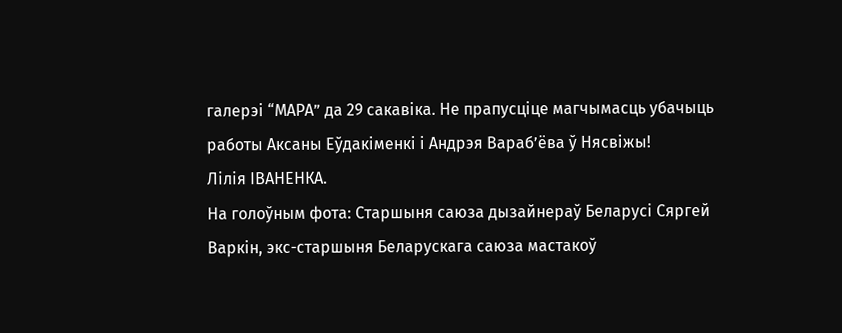галерэі “МАРА” да 29 сакавіка. Не прапусціце магчымасць убачыць работы Аксаны Еўдакіменкі і Андрэя Вараб’ёва ў Нясвіжы!
Лілія ІВАНЕНКА.
На голоўным фота: Старшыня саюза дызайнераў Беларусі Сяргей Варкін, экс-старшыня Беларускага саюза мастакоў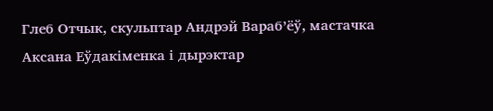Глеб Отчык, скульптар Андрэй Вараб’ёў, мастачка Аксана Еўдакіменка і дырэктар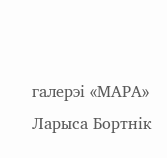галерэі «МАРА» Ларыса Бортнік